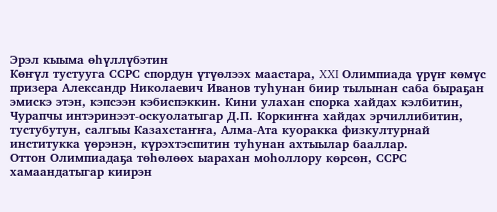Эрэл кыыма өһүллүбэтин
Көҥүл тустууга ССРС спордун үтүөлээх маастара, XXI Олимпиада үрүҥ көмүс призера Александр Николаевич Иванов туһунан биир тылынан саба быраҕан эмискэ этэн, кэпсээн кэбиспэккин. Кини улахан спорка хайдах кэлбитин, Чурапчы интэринээт-оскуолатыгар Д.П. Коркиҥҥа хайдах эрчиллибитин, тустубутун, салгыы Казахстаҥҥа, Алма-Ата куоракка физкултурнай институкка үөрэнэн, күрэхтэспитин туһунан ахтыылар бааллар.
Оттон Олимпиадаҕа төһөлөөх ыарахан моһоллору көрсөн, ССРС хамаандатыгар киирэн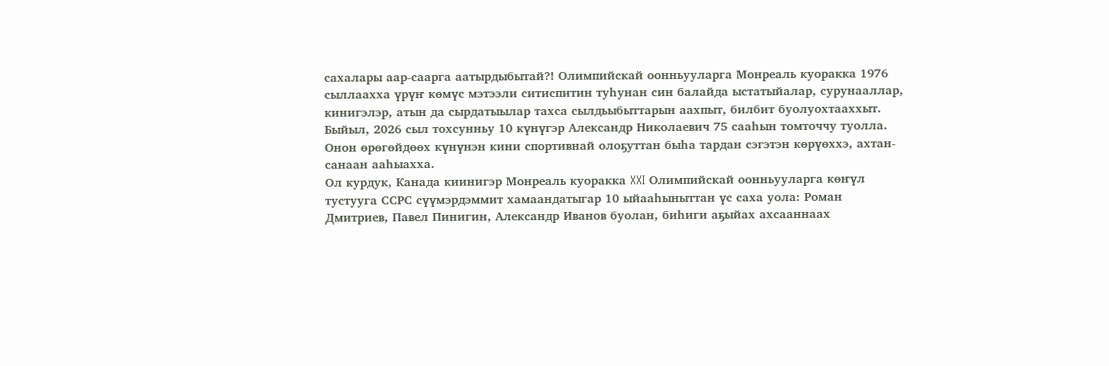сахалары аар-саарга аатырдыбытай?! Олимпийскай оонньууларга Монреаль куоракка 1976 сыллаахха үрүҥ көмүс мэтээли ситиспитин туһунан син балайда ыстатыйалар, сурунааллар, кинигэлэр, атын да сырдатыылар тахса сылдьыбыттарын аахпыт, билбит буолуохтааххыт.
Быйыл, 2026 сыл тохсунньу 10 күнүгэр Александр Николаевич 75 сааһын томточчу туолла. Онон өрөгөйдөөх күнүнэн кини спортивнай олоҕуттан быһа тардан сэгэтэн көрүөххэ, ахтан-санаан ааһыахха.
Ол курдук, Канада киинигэр Монреаль куоракка XXI Олимпийскай оонньууларга көҥүл тустууга ССРС сүүмэрдэммит хамаандатыгар 10 ыйааһыныттан үс саха уола: Роман Дмитриев, Павел Пинигин, Александр Иванов буолан, биһиги аҕыйах ахсааннаах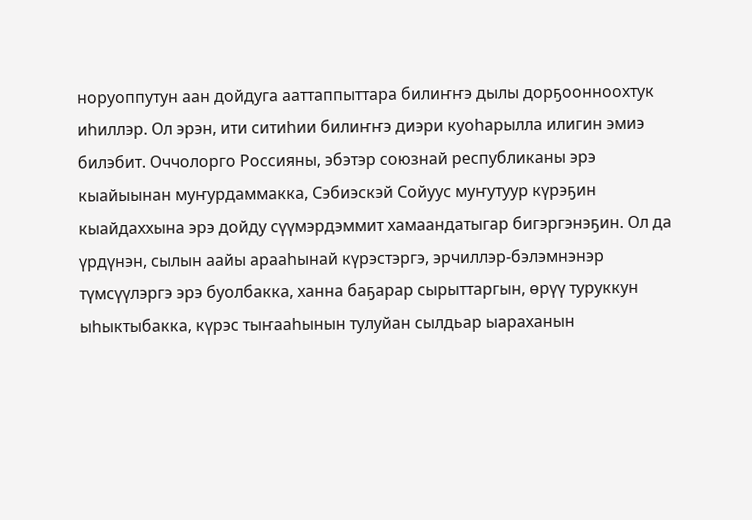норуоппутун аан дойдуга ааттаппыттара билиҥҥэ дылы дорҕоонноохтук иһиллэр. Ол эрэн, ити ситиһии билиҥҥэ диэри куоһарылла илигин эмиэ билэбит. Оччолорго Россияны, эбэтэр союзнай республиканы эрэ кыайыынан муҥурдаммакка, Сэбиэскэй Сойуус муҥутуур күрэҕин кыайдаххына эрэ дойду сүүмэрдэммит хамаандатыгар бигэргэнэҕин. Ол да үрдүнэн, сылын аайы арааһынай күрэстэргэ, эрчиллэр-бэлэмнэнэр түмсүүлэргэ эрэ буолбакка, ханна баҕарар сырыттаргын, өрүү туруккун ыһыктыбакка, күрэс тыҥааһынын тулуйан сылдьар ыараханын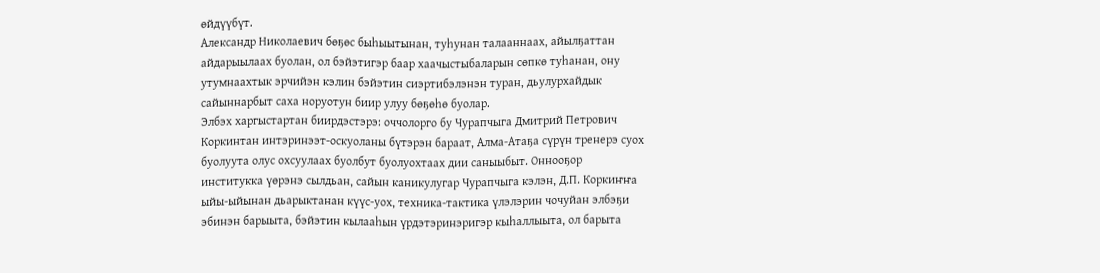өйдүүбүт.
Александр Николаевич бөҕөс быһыытынан, туһунан талааннаах, айылҕаттан айдарыылаах буолан, ол бэйэтигэр баар хаачыстыбаларын сөпкө туһанан, ону утумнаахтык эрчийэн кэлин бэйэтин сиэртибэлэнэн туран, дьулурхайдык сайыннарбыт саха норуотун биир улуу бөҕөһө буолар.
Элбэх харгыстартан биирдэстэрэ: оччолорго бу Чурапчыга Дмитрий Петрович Коркинтан интэринээт-оскуоланы бүтэрэн бараат, Алма-Атаҕа сүрүн тренерэ суох буолуута олус охсуулаах буолбут буолуохтаах дии саныыбыт. Оннооҕор институкка үөрэнэ сылдьан, сайын каникулугар Чурапчыга кэлэн, Д.П. Коркиҥҥа ыйы-ыйынан дьарыктанан күүс-уох, техника-тактика үлэлэрин чочуйан элбэҕи эбинэн барыыта, бэйэтин кылааһын үрдэтэринэригэр кыһаллыыта, ол барыта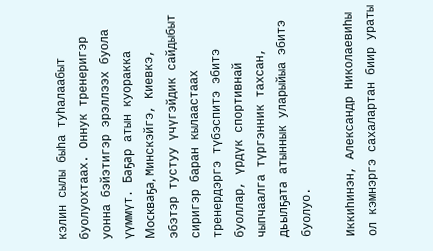кэлин сылы быһа туһалаабыт буолуохтаах. Оннук тренеригэр уонна бэйэтигэр эрэллээх буола үүммүт. Баҕар атын куоракка Москваҕа, Минскэйгэ, Киевкэ, эбэтэр тустуу үчүгэйдик сайдыбыт сиригэр баран кылаастаах тренердэргэ түбэспитэ эбитэ буоллар, үрдүк спортивнай чыпчаалга түргэнник тахсан, дьылҕата атыннык уларыйыа эбитэ буолуо.

Иккиһинэн, Александр Николаевиһы ол кэмнэргэ сахалартан биир ураты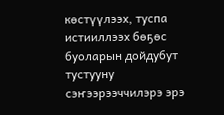көстүүлээх, туспа истииллээх бөҕөс буоларын дойдубут тустууну сэҥээрээччилэрэ эрэ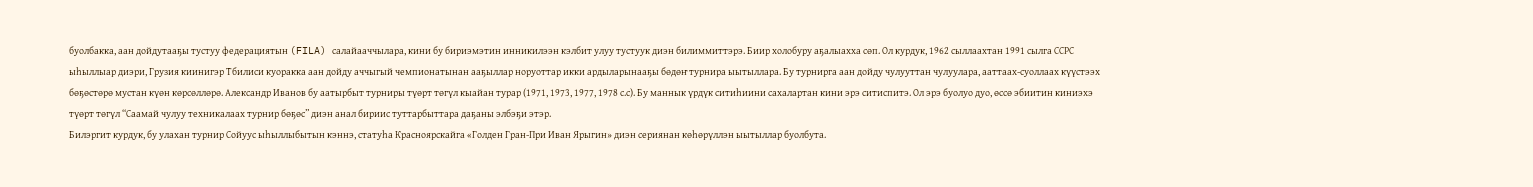буолбакка, аан дойдутааҕы тустуу федерациятын (FILA) салайааччылара, кини бу бириэмэтин инникилээн кэлбит улуу тустуук диэн билиммиттэрэ. Биир холобуру аҕалыахха сөп. Ол курдук, 1962 сыллаахтан 1991 сылга ССРС ыһыллыар диэри, Грузия киинигэр Тбилиси куоракка аан дойду аччыгый чемпионатынан ааҕыллар норуоттар икки ардыларынааҕы бөдөҥ турнира ыытыллара. Бу турнирга аан дойду чулууттан чулуулара, ааттаах-суоллаах күүстээх бөҕөстөрө мустан күөн көрсөллөрө. Александр Иванов бу аатырбыт турниры түөрт төгүл кыайан турар (1971, 1973, 1977, 1978 с.с). Бу маннык үрдүк ситиһиини сахалартан кини эрэ ситиспитэ. Ол эрэ буолуо дуо, өссө эбиитин киниэхэ түөрт төгүл “Саамай чулуу техникалаах турнир бөҕөс” диэн анал бириис туттарбыттара даҕаны элбэҕи этэр.
Билэргит курдук, бу улахан турнир Сойуус ыһыллыбытын кэннэ, статуһа Красноярскайга «Голден Гран-При Иван Ярыгин» диэн сериянан көһөрүллэн ыытыллар буолбута.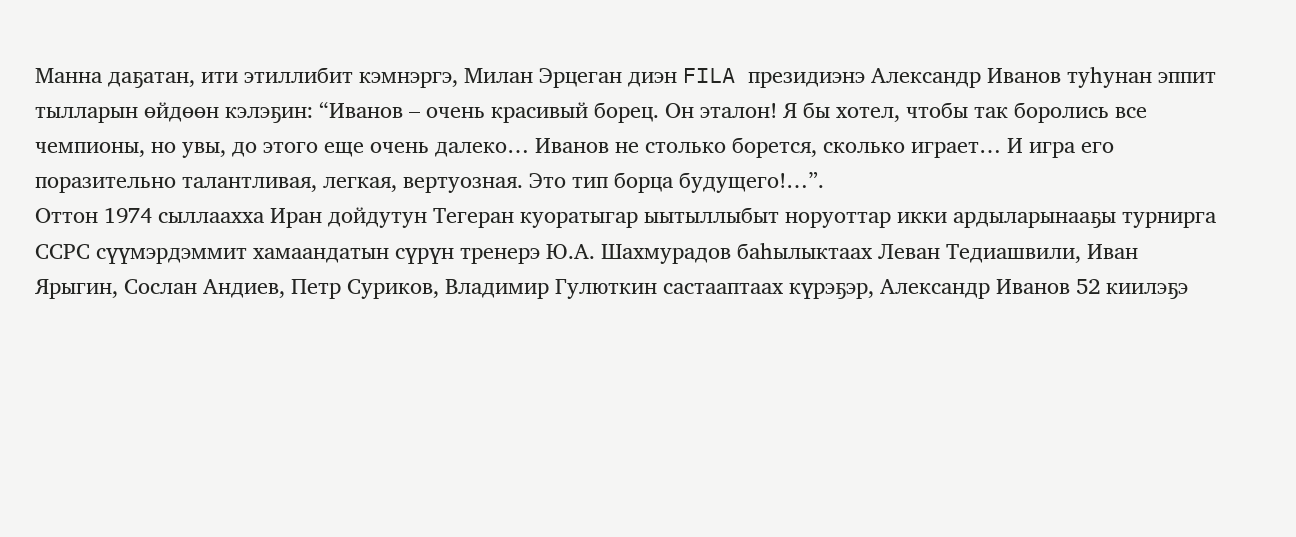Манна даҕатан, ити этиллибит кэмнэргэ, Милан Эрцеган диэн FILA президиэнэ Александр Иванов туһунан эппит тылларын өйдөөн кэлэҕин: “Иванов – очень красивый борец. Он эталон! Я бы хотел, чтобы так боролись все чемпионы, но увы, до этого еще очень далеко… Иванов не столько борется, сколько играет… И игра его поразительно талантливая, легкая, вертуозная. Это тип борца будущего!…”.
Оттон 1974 сыллаахха Иран дойдутун Тегеран куоратыгар ыытыллыбыт норуоттар икки ардыларынааҕы турнирга ССРС сүүмэрдэммит хамаандатын сүрүн тренерэ Ю.А. Шахмурадов баһылыктаах Леван Тедиашвили, Иван Ярыгин, Сослан Андиев, Петр Суриков, Владимир Гулюткин састааптаах күрэҕэр, Александр Иванов 52 киилэҕэ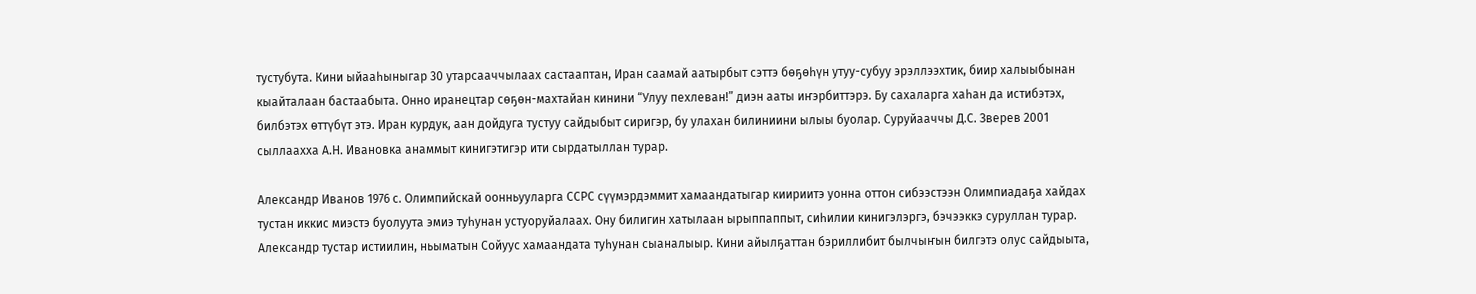тустубута. Кини ыйааһыныгар 30 утарсааччылаах састааптан, Иран саамай аатырбыт сэттэ бөҕөһүн утуу-субуу эрэллээхтик, биир халыыбынан кыайталаан бастаабыта. Онно иранецтар сөҕөн-махтайан кинини “Улуу пехлеван!” диэн ааты иҥэрбиттэрэ. Бу сахаларга хаһан да истибэтэх, билбэтэх өттүбүт этэ. Иран курдук, аан дойдуга тустуу сайдыбыт сиригэр, бу улахан билиниини ылыы буолар. Суруйааччы Д.С. Зверев 2001 сыллаахха А.Н. Ивановка анаммыт кинигэтигэр ити сырдатыллан турар.

Александр Иванов 1976 с. Олимпийскай оонньууларга ССРС сүүмэрдэммит хамаандатыгар киириитэ уонна оттон сибээстээн Олимпиадаҕа хайдах тустан иккис миэстэ буолуута эмиэ туһунан устуоруйалаах. Ону билигин хатылаан ырыппаппыт, сиһилии кинигэлэргэ, бэчээккэ суруллан турар. Александр тустар истиилин, ньыматын Сойуус хамаандата туһунан сыаналыыр. Кини айылҕаттан бэриллибит былчыҥын билгэтэ олус сайдыыта,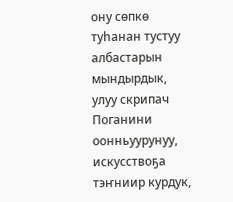ону сөпкө туһанан тустуу албастарын мындырдык, улуу скрипач Поганини оонньуурунуу, искусствоҕа тэҥниир курдук,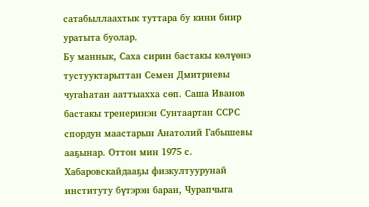сатабыллаахтык туттара бу кини биир уратыта буолар.
Бу маннык, Саха сирин бастакы көлүөнэ тустууктарыттан Семен Дмитриевы чугаһатан ааттыахха сөп. Саша Иванов бастакы тренеринэн Сунтаартан ССРС спордун маастарын Анатолий Габышевы ааҕынар. Оттон мин 1975 с. Хабаровскайдааҕы физкултуурунай институту бүтэрэн баран, Чурапчыга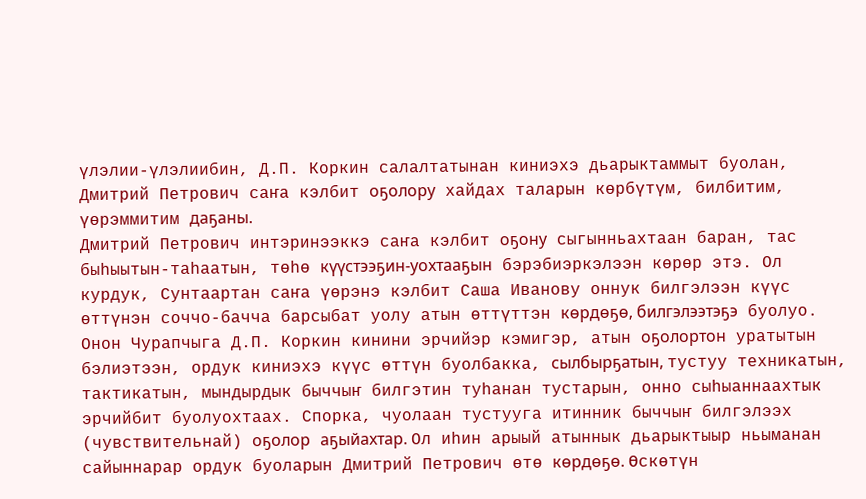үлэлии-үлэлиибин, Д.П. Коркин салалтатынан киниэхэ дьарыктаммыт буолан, Дмитрий Петрович саҥа кэлбит оҕолору хайдах таларын көрбүтүм, билбитим, үөрэммитим даҕаны.
Дмитрий Петрович интэринээккэ саҥа кэлбит оҕону сыгынньахтаан баран, тас быһыытын-таһаатын, төһө күүстээҕин-уохтааҕын бэрэбиэркэлээн көрөр этэ. Ол курдук, Сунтаартан саҥа үөрэнэ кэлбит Саша Иванову оннук билгэлээн күүс өттүнэн соччо-бачча барсыбат уолу атын өттүттэн көрдөҕө, билгэлээтэҕэ буолуо. Онон Чурапчыга Д.П. Коркин кинини эрчийэр кэмигэр, атын оҕолортон уратытын бэлиэтээн, ордук киниэхэ күүс өттүн буолбакка, сылбырҕатын, тустуу техникатын, тактикатын, мындырдык быччыҥ билгэтин туһанан тустарын, онно сыһыаннаахтык эрчийбит буолуохтаах. Спорка, чуолаан тустууга итинник быччыҥ билгэлээх (чувствительнай) оҕолор аҕыйахтар. Ол иһин арыый атыннык дьарыктыыр ньыманан сайыннарар ордук буоларын Дмитрий Петрович өтө көрдөҕө. Өскөтүн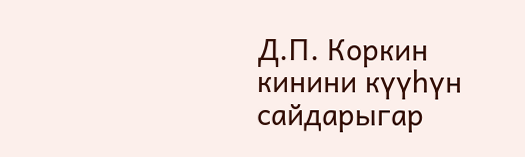Д.П. Коркин кинини күүһүн сайдарыгар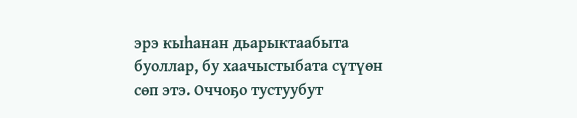эрэ кыһанан дьарыктаабыта буоллар, бу хаачыстыбата сүтүөн сөп этэ. Оччоҕо тустуубут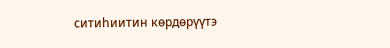ситиһиитин көрдөрүүтэ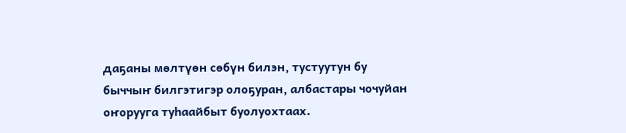даҕаны мөлтүөн сөбүн билэн, тустуутун бу быччыҥ билгэтигэр олоҕуран, албастары чочуйан оҥорууга туһаайбыт буолуохтаах.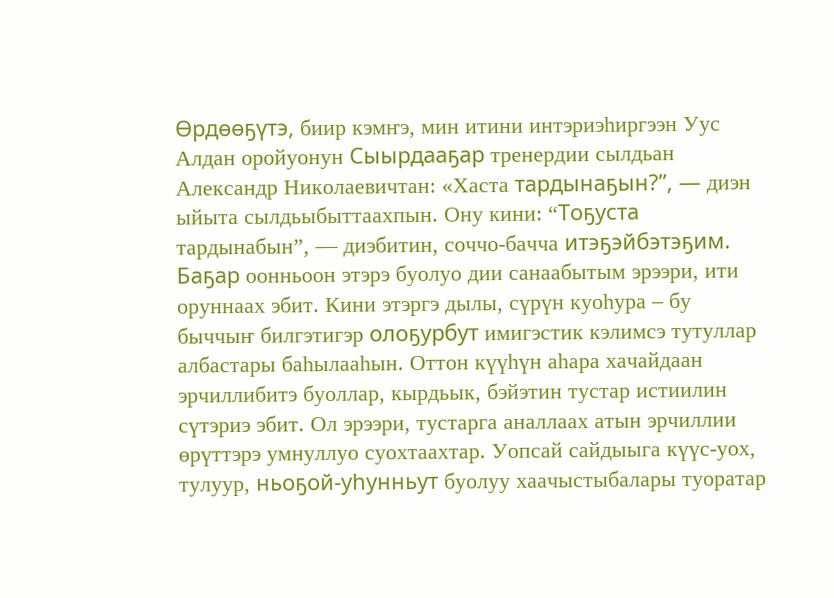Өрдөөҕүтэ, биир кэмҥэ, мин итини интэриэһиргээн Уус Алдан оройуонун Сыырдааҕар тренердии сылдьан Александр Николаевичтан: «Хаста тардынаҕын?”, — диэн ыйыта сылдьыбыттаахпын. Ону кини: “Тоҕуста тардынабын”, — диэбитин, соччо-бачча итэҕэйбэтэҕим. Баҕар оонньоон этэрэ буолуо дии санаабытым эрээри, ити оруннаах эбит. Кини этэргэ дылы, сүрүн куоһура – бу быччыҥ билгэтигэр олоҕурбут имигэстик кэлимсэ тутуллар албастары баһылааһын. Оттон күүһүн аһара хачайдаан эрчиллибитэ буоллар, кырдьык, бэйэтин тустар истиилин сүтэриэ эбит. Ол эрээри, тустарга аналлаах атын эрчиллии өрүттэрэ умнуллуо суохтаахтар. Уопсай сайдыыга күүс-уох, тулуур, ньоҕой-уһунньут буолуу хаачыстыбалары туоратар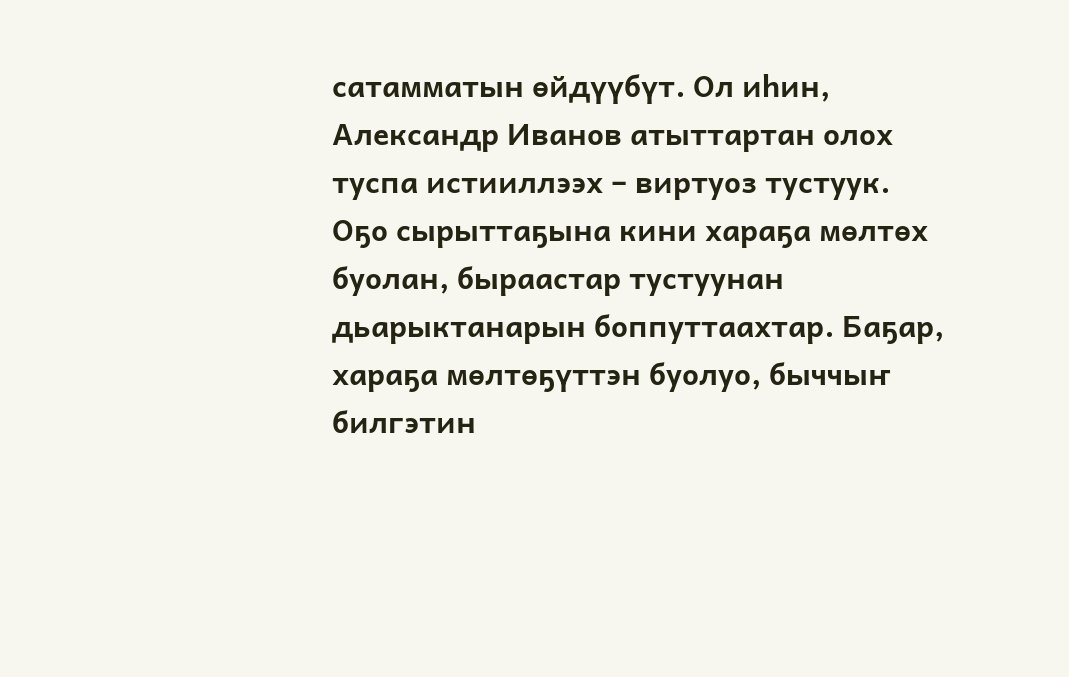сатамматын өйдүүбүт. Ол иһин, Александр Иванов атыттартан олох туспа истииллээх – виртуоз тустуук.
Оҕо сырыттаҕына кини хараҕа мөлтөх буолан, быраастар тустуунан дьарыктанарын боппуттаахтар. Баҕар, хараҕа мөлтөҕүттэн буолуо, быччыҥ билгэтин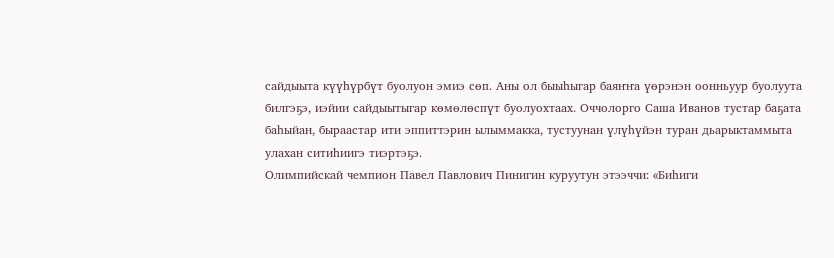сайдыыта күүһүрбүт буолуон эмиэ сөп. Аны ол быыһыгар баяҥҥа үөрэнэн оонньуур буолуута билгэҕэ, иэйии сайдыытыгар көмөлөспүт буолуохтаах. Оччолорго Саша Иванов тустар баҕата баһыйан, быраастар ити эппиттэрин ылыммакка, тустуунан үлүһүйэн туран дьарыктаммыта улахан ситиһиигэ тиэртэҕэ.
Олимпийскай чемпион Павел Павлович Пинигин куруутун этээччи: «Биһиги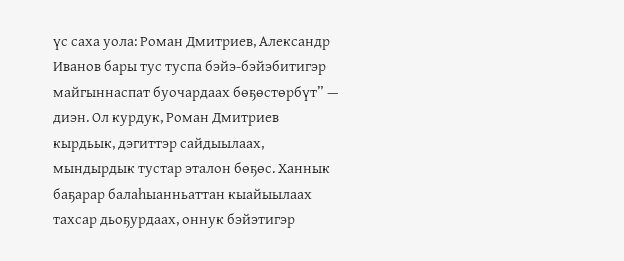үс саха уола: Роман Дмитриев, Александр Иванов бары тус туспа бэйэ-бэйэбитигэр майгыннаспат буочардаах бөҕөстөрбүт” — диэн. Ол курдук, Роман Дмитриев кырдьык, дэгиттэр сайдыылаах, мындырдык тустар эталон бөҕөс. Ханнык баҕарар балаһыанньаттан кыайыылаах тахсар дьоҕурдаах, оннук бэйэтигэр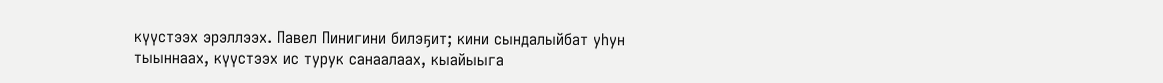күүстээх эрэллээх. Павел Пинигини билэҕит; кини сындалыйбат уһун тыыннаах, күүстээх ис турук санаалаах, кыайыыга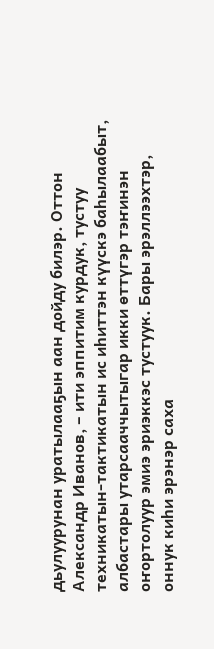дьулуурунан уратылааҕын аан дойду билэр. Оттон Александр Иванов, – ити эппитим курдук, тустуу техникатын-тактикатын ис иһиттэн күүскэ баһылаабыт, албастары утарсааччытыгар икки өттүгэр тэҥинэн оҥортолуур эмиэ эриэккэс тустуук. Бары эрэллээхтэр, оннук киһи эрэнэр саха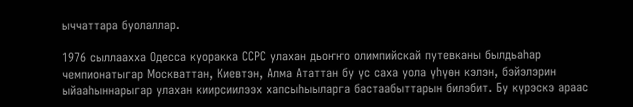ыччаттара буолаллар.

1976 сыллаахха Одесса куоракка ССРС улахан дьоҥҥо олимпийскай путевканы былдьаһар чемпионатыгар Москваттан, Киевтэн, Алма Ататтан бу үс саха уола үһүөн кэлэн, бэйэлэрин ыйааһыннарыгар улахан киирсиилээх хапсыһыыларга бастаабыттарын билэбит. Бу күрэскэ араас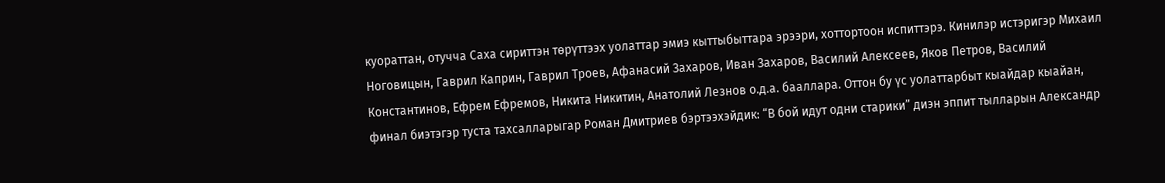куораттан, отучча Саха сириттэн төрүттээх уолаттар эмиэ кыттыбыттара эрээри, хоттортоон испиттэрэ. Кинилэр истэригэр Михаил Ноговицын, Гаврил Каприн, Гаврил Троев, Афанасий Захаров, Иван Захаров, Василий Алексеев, Яков Петров, Василий Константинов, Ефрем Ефремов, Никита Никитин, Анатолий Лезнов о.д.а. бааллара. Оттон бу үс уолаттарбыт кыайдар кыайан, финал биэтэгэр туста тахсалларыгар Роман Дмитриев бэртээхэйдик: “В бой идут одни старики” диэн эппит тылларын Александр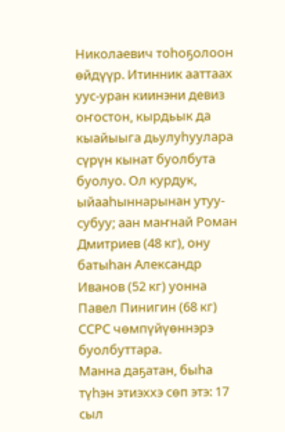Николаевич тоһоҕолоон өйдүүр. Итинник ааттаах уус-уран киинэни девиз оҥостон, кырдьык да кыайыыга дьулуһуулара сүрүн кынат буолбута буолуо. Ол курдук, ыйааһыннарынан утуу-субуу; аан маҥнай Роман Дмитриев (48 кг), ону батыһан Александр Иванов (52 кг) уонна Павел Пинигин (68 кг) ССРС чөмпүйүөннэрэ буолбуттара.
Манна даҕатан, быһа түһэн этиэххэ сөп этэ: 17 сыл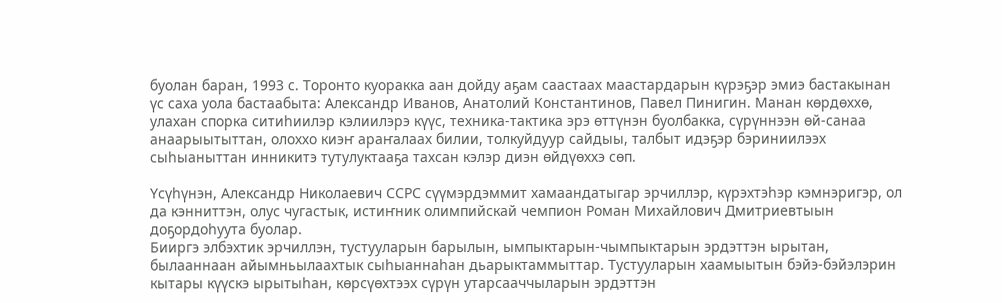буолан баран, 1993 с. Торонто куоракка аан дойду аҕам саастаах маастардарын күрэҕэр эмиэ бастакынан үс саха уола бастаабыта: Александр Иванов, Анатолий Константинов, Павел Пинигин. Манан көрдөххө, улахан спорка ситиһиилэр кэлиилэрэ күүс, техника-тактика эрэ өттүнэн буолбакка, сүрүннээн өй-санаа анаарыытыттан, олоххо киэҥ араҥалаах билии, толкуйдуур сайдыы, талбыт идэҕэр бэриниилээх сыһыаныттан инникитэ тутулуктааҕа тахсан кэлэр диэн өйдүөххэ сөп.

Үсүһүнэн, Александр Николаевич ССРС сүүмэрдэммит хамаандатыгар эрчиллэр, күрэхтэһэр кэмнэригэр, ол да кэнниттэн, олус чугастык, истиҥник олимпийскай чемпион Роман Михайлович Дмитриевтыын доҕордоһуута буолар.
Бииргэ элбэхтик эрчиллэн, тустууларын барылын, ымпыктарын-чымпыктарын эрдэттэн ырытан, былааннаан айымньылаахтык сыһыаннаһан дьарыктаммыттар. Тустууларын хаамыытын бэйэ-бэйэлэрин кытары күүскэ ырытыһан, көрсүөхтээх сүрүн утарсааччыларын эрдэттэн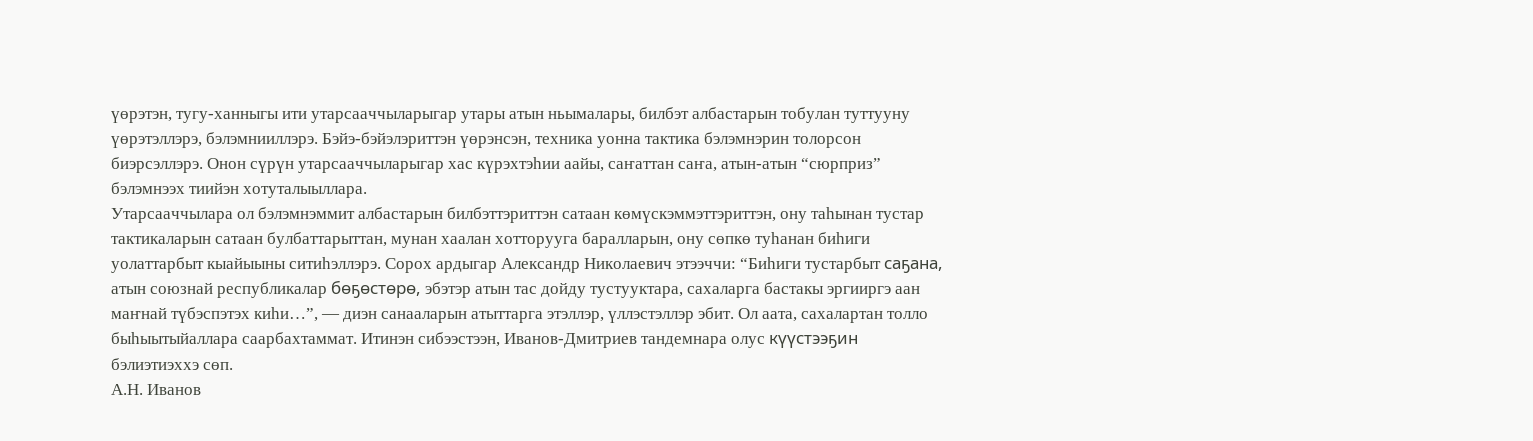үөрэтэн, тугу-ханныгы ити утарсааччыларыгар утары атын ньымалары, билбэт албастарын тобулан туттууну үөрэтэллэрэ, бэлэмнииллэрэ. Бэйэ-бэйэлэриттэн үөрэнсэн, техника уонна тактика бэлэмнэрин толорсон биэрсэллэрэ. Онон сүрүн утарсааччыларыгар хас күрэхтэһии аайы, саҥаттан саҥа, атын-атын “сюрприз” бэлэмнээх тиийэн хотуталыыллара.
Утарсааччылара ол бэлэмнэммит албастарын билбэттэриттэн сатаан көмүскэммэттэриттэн, ону таһынан тустар тактикаларын сатаан булбаттарыттан, мунан хаалан хотторууга баралларын, ону сөпкө туһанан биһиги уолаттарбыт кыайыыны ситиһэллэрэ. Сорох ардыгар Александр Николаевич этээччи: “Биһиги тустарбыт саҕана, атын союзнай республикалар бөҕөстөрө, эбэтэр атын тас дойду тустууктара, сахаларга бастакы эргииргэ аан маҥнай түбэспэтэх киһи…”, — диэн санааларын атыттарга этэллэр, үллэстэллэр эбит. Ол аата, сахалартан толло быһыытыйаллара саарбахтаммат. Итинэн сибээстээн, Иванов-Дмитриев тандемнара олус күүстээҕин бэлиэтиэххэ сөп.
А.Н. Иванов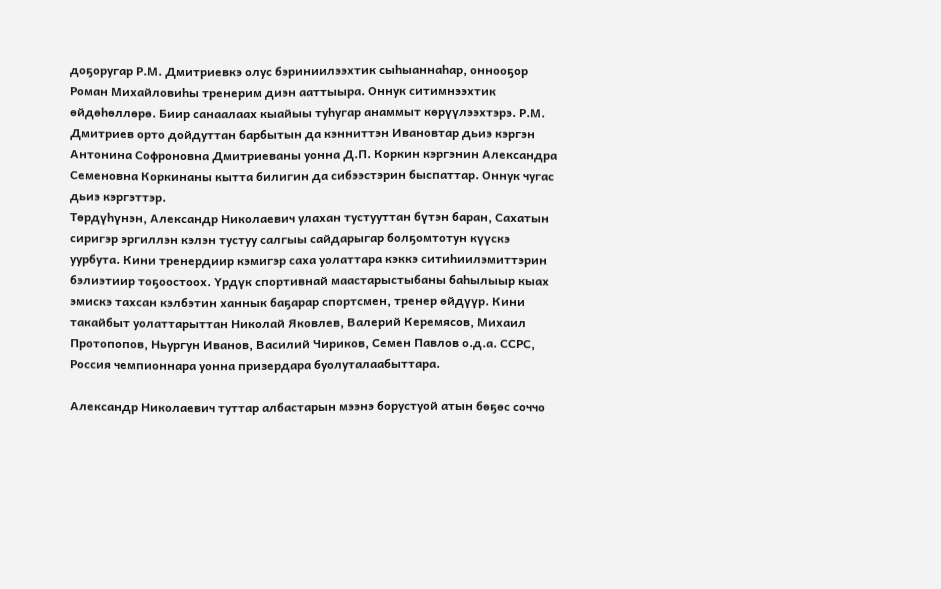доҕоругар Р.М. Дмитриевкэ олус бэриниилээхтик сыһыаннаһар, оннооҕор Роман Михайловиһы тренерим диэн ааттыыра. Оннук ситимнээхтик өйдөһөллөрө. Биир санаалаах кыайыы туһугар анаммыт көрүүлээхтэрэ. Р.М. Дмитриев орто дойдуттан барбытын да кэнниттэн Ивановтар дьиэ кэргэн Антонина Софроновна Дмитриеваны уонна Д.П. Коркин кэргэнин Александра Семеновна Коркинаны кытта билигин да сибээстэрин быспаттар. Оннук чугас дьиэ кэргэттэр.
Төрдүһүнэн, Александр Николаевич улахан тустууттан бүтэн баран, Сахатын сиригэр эргиллэн кэлэн тустуу салгыы сайдарыгар болҕомтотун күүскэ уурбута. Кини тренердиир кэмигэр саха уолаттара кэккэ ситиһиилэмиттэрин бэлиэтиир тоҕоостоох. Үрдүк спортивнай маастарыстыбаны баһылыыр кыах эмискэ тахсан кэлбэтин ханнык баҕарар спортсмен, тренер өйдүүр. Кини такайбыт уолаттарыттан Николай Яковлев, Валерий Керемясов, Михаил Протопопов, Ньургун Иванов, Василий Чириков, Семен Павлов о.д.а. ССРС, Россия чемпионнара уонна призердара буолуталаабыттара.

Александр Николаевич туттар албастарын мээнэ борустуой атын бөҕөс соччо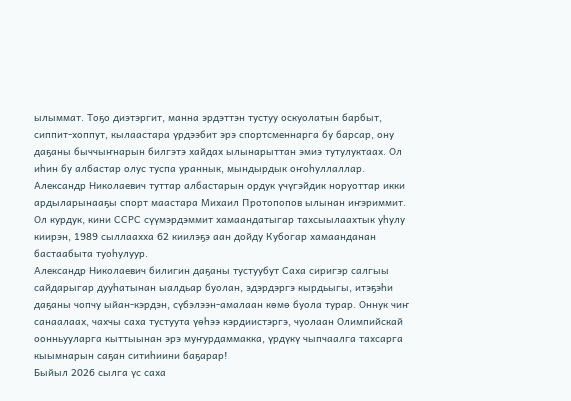ылыммат. Тоҕо диэтэргит, манна эрдэттэн тустуу оскуолатын барбыт, сиппит-хоппут, кылаастара үрдээбит эрэ спортсменнарга бу барсар, ону даҕаны быччыҥнарын билгэтэ хайдах ылынарыттан эмиэ тутулуктаах. Ол иһин бу албастар олус туспа ураннык, мындырдык оҥоһуллаллар. Александр Николаевич туттар албастарын ордук үчүгэйдик норуоттар икки ардыларынааҕы спорт маастара Михаил Протопопов ылынан иҥэриммит. Ол курдук, кини ССРС сүүмэрдэммит хамаандатыгар тахсыылаахтык уһулу киирэн, 1989 сыллаахха 62 киилэҕэ аан дойду Кубогар хамаанданан бастаабыта туоһулуур.
Александр Николаевич билигин даҕаны тустуубут Саха сиригэр салгыы сайдарыгар дууһатынан ыалдьар буолан, эдэрдэргэ кырдьыгы, итэҕэһи даҕаны чопчу ыйан-кэрдэн, сүбэлээн-амалаан көмө буола турар. Оннук чиҥ санаалаах, чахчы саха тустуута үөһээ кэрдиистэргэ, чуолаан Олимпийскай оонньууларга кыттыынан эрэ муҥурдаммакка, үрдүкү чыпчаалга тахсарга кыымнарын саҕан ситиһиини баҕарар!
Быйыл 2026 сылга үс саха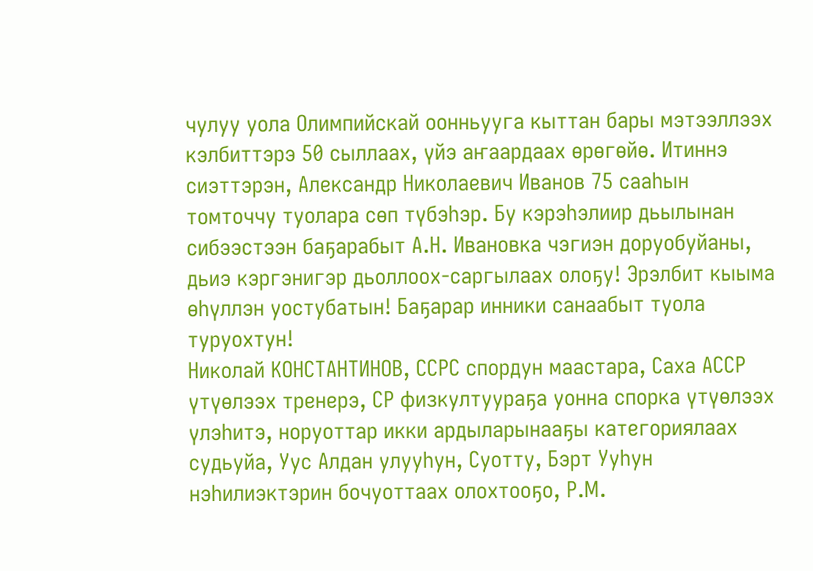чулуу уола Олимпийскай оонньууга кыттан бары мэтээллээх кэлбиттэрэ 50 сыллаах, үйэ аҥаардаах өрөгөйө. Итиннэ сиэттэрэн, Александр Николаевич Иванов 75 сааһын томточчу туолара сөп түбэһэр. Бу кэрэһэлиир дьылынан сибээстээн баҕарабыт А.Н. Ивановка чэгиэн доруобуйаны, дьиэ кэргэнигэр дьоллоох-саргылаах олоҕу! Эрэлбит кыыма өһүллэн уостубатын! Баҕарар инники санаабыт туола туруохтун!
Николай КОНСТАНТИНОВ, ССРС спордун маастара, Саха АССР үтүөлээх тренерэ, СР физкултуураҕа уонна спорка үтүөлээх үлэһитэ, норуоттар икки ардыларынааҕы категориялаах судьуйа, Уус Алдан улууһун, Суотту, Бэрт Ууһун нэһилиэктэрин бочуоттаах олохтооҕо, Р.М.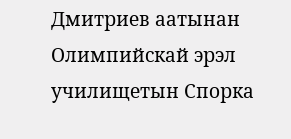Дмитриев аатынан Олимпийскай эрэл училищетын Спорка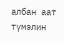албан аат түмэлин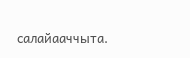салайааччыта.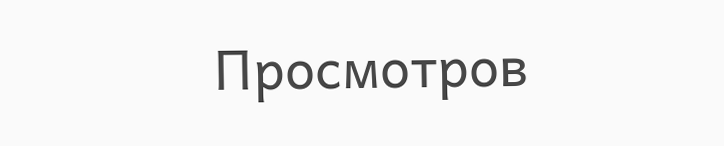Просмотров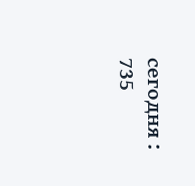сегодня : 735